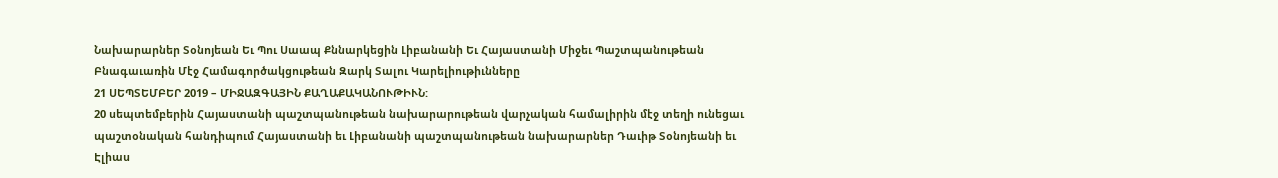Նախարարներ Տօնոյեան Եւ Պու Սաապ Քննարկեցին Լիբանանի Եւ Հայաստանի Միջեւ Պաշտպանութեան Բնագաւառին Մէջ Համագործակցութեան Զարկ Տալու Կարելիութիւնները
21 ՍԵՊՏԵՄԲԵՐ 2019 – ՄԻՋԱԶԳԱՅԻՆ ՔԱՂԱՔԱԿԱՆՈՒԹԻՒՆ:
20 սեպտեմբերին Հայաստանի պաշտպանութեան նախարարութեան վարչական համալիրին մէջ տեղի ունեցաւ պաշտօնական հանդիպում Հայաստանի եւ Լիբանանի պաշտպանութեան նախարարներ Դաւիթ Տօնոյեանի եւ Էլիաս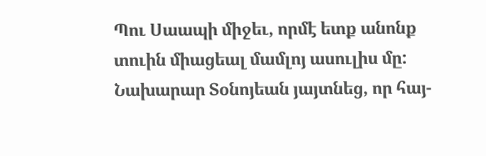Պու Սաապի միջեւ, որմէ ետք անոնք տուին միացեալ մամլոյ ասուլիս մը:
Նախարար Տօնոյեան յայտնեց, որ հայ-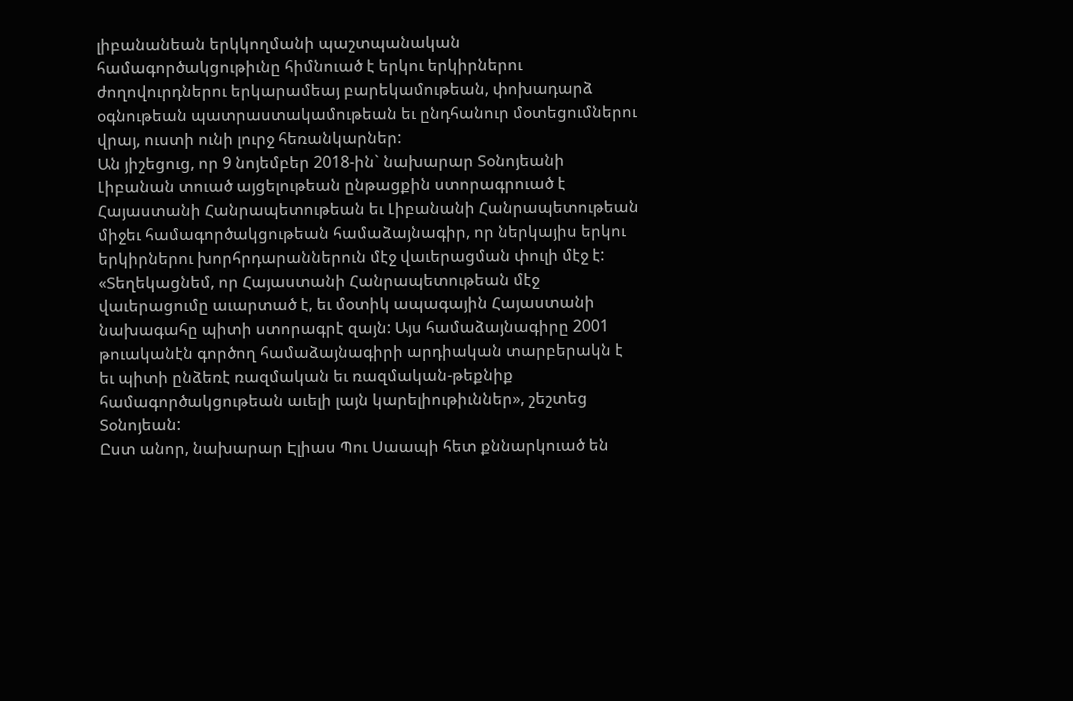լիբանանեան երկկողմանի պաշտպանական համագործակցութիւնը հիմնուած է երկու երկիրներու ժողովուրդներու երկարամեայ բարեկամութեան, փոխադարձ օգնութեան պատրաստակամութեան եւ ընդհանուր մօտեցումներու վրայ, ուստի ունի լուրջ հեռանկարներ:
Ան յիշեցուց, որ 9 նոյեմբեր 2018-ին` նախարար Տօնոյեանի Լիբանան տուած այցելութեան ընթացքին ստորագրուած է Հայաստանի Հանրապետութեան եւ Լիբանանի Հանրապետութեան միջեւ համագործակցութեան համաձայնագիր, որ ներկայիս երկու երկիրներու խորհրդարաններուն մէջ վաւերացման փուլի մէջ է: «Տեղեկացնեմ, որ Հայաստանի Հանրապետութեան մէջ վաւերացումը աւարտած է, եւ մօտիկ ապագային Հայաստանի նախագահը պիտի ստորագրէ զայն: Այս համաձայնագիրը 2001 թուականէն գործող համաձայնագիրի արդիական տարբերակն է եւ պիտի ընձեռէ ռազմական եւ ռազմական-թեքնիք համագործակցութեան աւելի լայն կարելիութիւններ», շեշտեց Տօնոյեան:
Ըստ անոր, նախարար Էլիաս Պու Սաապի հետ քննարկուած են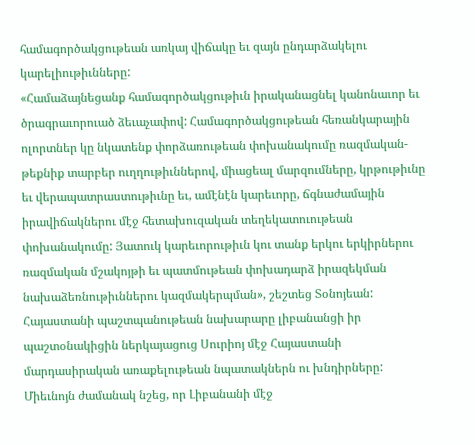համագործակցութեան առկայ վիճակը եւ զայն ընդարձակելու կարելիութիւնները:
«Համաձայնեցանք համագործակցութիւն իրականացնել կանոնաւոր եւ ծրագրաւորուած ձեւաչափով: Համագործակցութեան հեռանկարային ոլորտներ կը նկատենք փորձառութեան փոխանակումը ռազմական-թեքնիք տարբեր ուղղութիւններով, միացեալ մարզումները, կրթութիւնը եւ վերապատրաստութիւնը եւ, ամէնէն կարեւորը, ճգնաժամային իրավիճակներու մէջ հետախուզական տեղեկատուութեան փոխանակումը: Յատուկ կարեւորութիւն կու տանք երկու երկիրներու ռազմական մշակոյթի եւ պատմութեան փոխադարձ իրազեկման նախաձեռնութիւններու կազմակերպման», շեշտեց Տօնոյեան:
Հայաստանի պաշտպանութեան նախարարը լիբանանցի իր պաշտօնակիցին ներկայացուց Սուրիոյ մէջ Հայաստանի մարդասիրական առաքելութեան նպատակներն ու խնդիրները: Միեւնոյն ժամանակ նշեց, որ Լիբանանի մէջ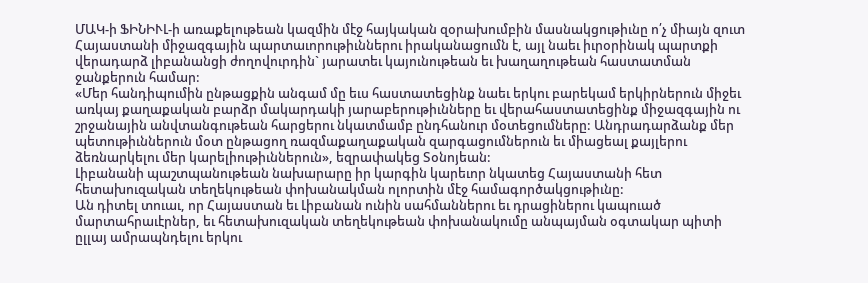ՄԱԿ-ի ՖԻՆԻՒԼ-ի առաքելութեան կազմին մէջ հայկական զօրախումբին մասնակցութիւնը ո՛չ միայն զուտ Հայաստանի միջազգային պարտաւորութիւններու իրականացումն է, այլ նաեւ իւրօրինակ պարտքի վերադարձ լիբանանցի ժողովուրդին` յարատեւ կայունութեան եւ խաղաղութեան հաստատման ջանքերուն համար:
«Մեր հանդիպումին ընթացքին անգամ մը եւս հաստատեցինք նաեւ երկու բարեկամ երկիրներուն միջեւ առկայ քաղաքական բարձր մակարդակի յարաբերութիւնները եւ վերահաստատեցինք միջազգային ու շրջանային անվտանգութեան հարցերու նկատմամբ ընդհանուր մօտեցումները: Անդրադարձանք մեր պետութիւններուն մօտ ընթացող ռազմաքաղաքական զարգացումներուն եւ միացեալ քայլերու ձեռնարկելու մեր կարելիութիւններուն», եզրափակեց Տօնոյեան:
Լիբանանի պաշտպանութեան նախարարը իր կարգին կարեւոր նկատեց Հայաստանի հետ հետախուզական տեղեկութեան փոխանակման ոլորտին մէջ համագործակցութիւնը:
Ան դիտել տուաւ, որ Հայաստան եւ Լիբանան ունին սահմաններու եւ դրացիներու կապուած մարտահրաւէրներ, եւ հետախուզական տեղեկութեան փոխանակումը անպայման օգտակար պիտի ըլլայ ամրապնդելու երկու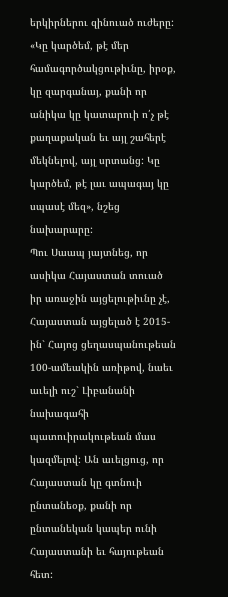երկիրներու զինուած ուժերը: «Կը կարծեմ, թէ մեր համագործակցութիւնը, իրօք, կը զարգանայ, քանի որ անիկա կը կատարուի ո՛չ թէ քաղաքական եւ այլ շահերէ մեկնելով, այլ սրտանց: Կը կարծեմ, թէ լաւ ապագայ կը սպասէ մեզ», նշեց նախարարը:
Պու Սաապ յայտնեց, որ ասիկա Հայաստան տուած իր առաջին այցելութիւնը չէ, Հայաստան այցելած է 2015-ին` Հայոց ցեղասպանութեան 100-ամեակին առիթով, նաեւ աւելի ուշ` Լիբանանի նախագահի պատուիրակութեան մաս կազմելով: Ան աւելցուց, որ Հայաստան կը գտնուի ընտանեօք, քանի որ ընտանեկան կապեր ունի Հայաստանի եւ հայութեան հետ: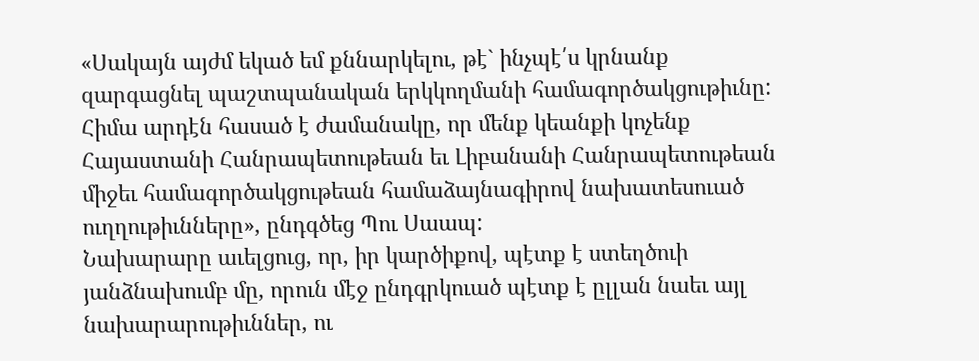«Սակայն այժմ եկած եմ քննարկելու, թէ` ինչպէ՛ս կրնանք զարգացնել պաշտպանական երկկողմանի համագործակցութիւնը: Հիմա արդէն հասած է ժամանակը, որ մենք կեանքի կոչենք Հայաստանի Հանրապետութեան եւ Լիբանանի Հանրապետութեան միջեւ համագործակցութեան համաձայնագիրով նախատեսուած ուղղութիւնները», ընդգծեց Պու Սաապ:
Նախարարը աւելցուց, որ, իր կարծիքով, պէտք է ստեղծուի յանձնախումբ մը, որուն մէջ ընդգրկուած պէտք է ըլլան նաեւ այլ նախարարութիւններ, ու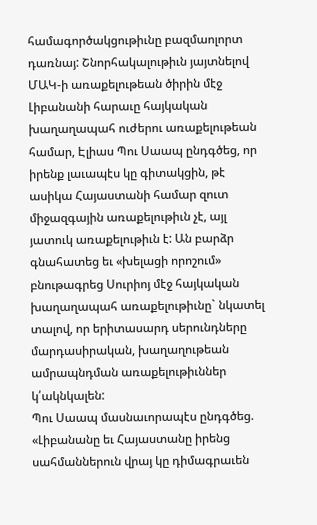համագործակցութիւնը բազմաոլորտ դառնայ: Շնորհակալութիւն յայտնելով ՄԱԿ-ի առաքելութեան ծիրին մէջ Լիբանանի հարաւը հայկական խաղաղապահ ուժերու առաքելութեան համար, Էլիաս Պու Սաապ ընդգծեց, որ իրենք լաւապէս կը գիտակցին, թէ ասիկա Հայաստանի համար զուտ միջազգային առաքելութիւն չէ, այլ յատուկ առաքելութիւն է: Ան բարձր գնահատեց եւ «խելացի որոշում» բնութագրեց Սուրիոյ մէջ հայկական խաղաղապահ առաքելութիւնը` նկատել տալով, որ երիտասարդ սերունդները մարդասիրական, խաղաղութեան ամրապնդման առաքելութիւններ կ՛ակնկալեն:
Պու Սաապ մասնաւորապէս ընդգծեց. «Լիբանանը եւ Հայաստանը իրենց սահմաններուն վրայ կը դիմագրաւեն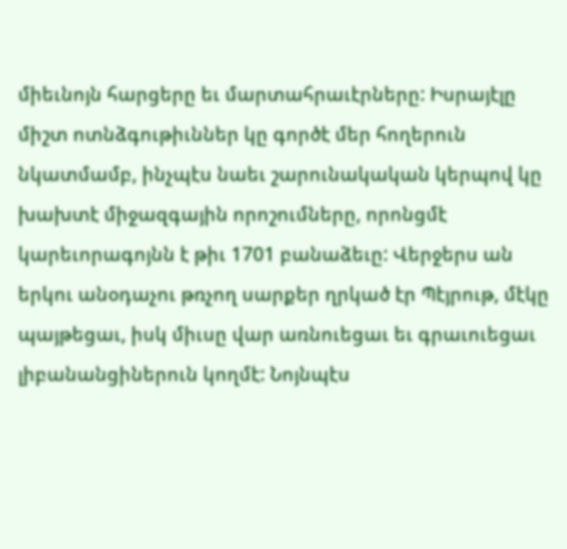միեւնոյն հարցերը եւ մարտահրաւէրները: Իսրայէլը միշտ ոտնձգութիւններ կը գործէ մեր հողերուն նկատմամբ, ինչպէս նաեւ շարունակական կերպով կը խախտէ միջազգային որոշումները, որոնցմէ կարեւորագոյնն է թիւ 1701 բանաձեւը: Վերջերս ան երկու անօդաչու թռչող սարքեր ղրկած էր Պէյրութ, մէկը պայթեցաւ, իսկ միւսը վար առնուեցաւ եւ գրաւուեցաւ լիբանանցիներուն կողմէ: Նոյնպէս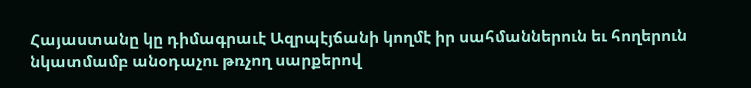Հայաստանը կը դիմագրաւէ Ազրպէյճանի կողմէ իր սահմաններուն եւ հողերուն նկատմամբ անօդաչու թռչող սարքերով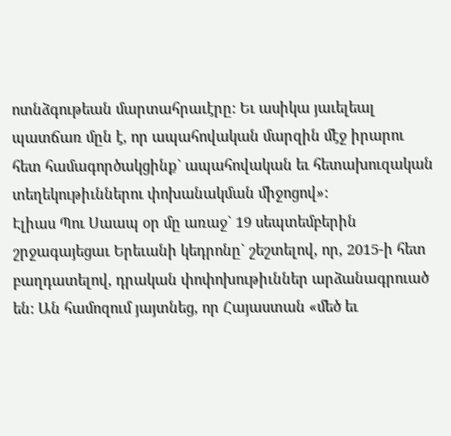ոտնձգութեան մարտահրաւէրը: Եւ ասիկա յաւելեալ պատճառ մըն է, որ ապահովական մարզին մէջ իրարու հետ համագործակցինք` ապահովական եւ հետախուզական տեղեկութիւններու փոխանակման միջոցով»:
Էլիաս Պու Սաապ օր մը առաջ` 19 սեպտեմբերին շրջագայեցաւ Երեւանի կեդրոնը` շեշտելով, որ, 2015-ի հետ բաղդատելով, դրական փոփոխութիւններ արձանագրուած են: Ան համոզում յայտնեց, որ Հայաստան «մեծ եւ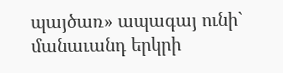պայծառ» ապագայ ունի` մանաւանդ երկրի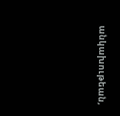անկախութեան,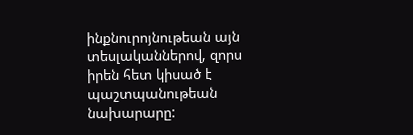ինքնուրոյնութեան այն տեսլականներով, զորս իրեն հետ կիսած է պաշտպանութեան նախարարը: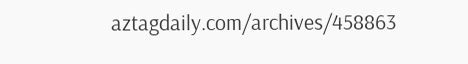aztagdaily.com/archives/458863